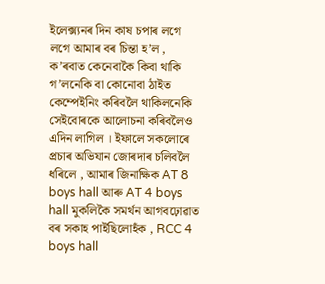ইলেক্স্যনৰ দিন কাষ চপাৰ লগে লগে আমাৰ বৰ চিন্তা হ’ল , ক’ৰবাত কেনেবাকৈ কিবা থাকি গ’লনেকি বা কোনোবা ঠাইত কেম্পেইনিং কৰিবলৈ থাকিলনেকি সেইবোৰকে আলোচনা কৰিবলৈও এদিন লাগিল । ইফালে সকলোৰে প্ৰচাৰ অভিযান জোৰদাৰ চলিবলৈ ধৰিলে , আমাৰ জিনাক্ষিক AT 8 boys hall আৰু AT 4 boys hall মুকলিকৈ সমৰ্থন আগবঢ়োৱাত বৰ সকাহ পাইছিলোহঁক , RCC 4 boys hall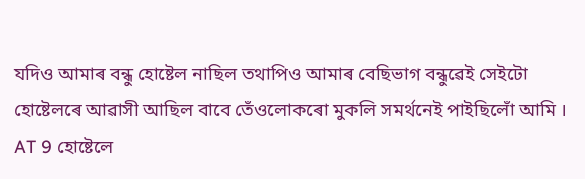যদিও আমাৰ বন্ধু হোষ্টেল নাছিল তথাপিও আমাৰ বেছিভাগ বন্ধুৱেই সেইটো হোষ্টেলৰে আৱাসী আছিল বাবে তেঁওলোকৰো মুকলি সমৰ্থনেই পাইছিলোঁ আমি । AT 9 হোষ্টেলে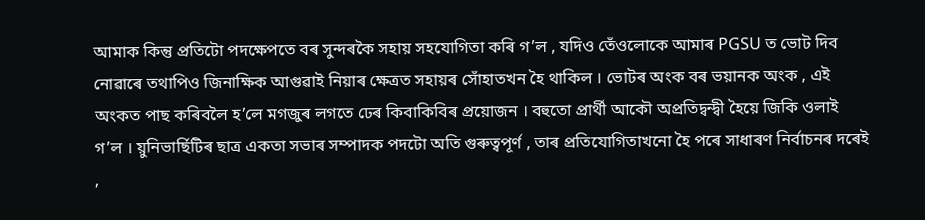আমাক কিন্তু প্ৰতিটো পদক্ষেপতে বৰ সুন্দৰকৈ সহায় সহযোগিতা কৰি গ’ল , যদিও তেঁওলোকে আমাৰ PGSU ত ভোট দিব নোৱাৰে তথাপিও জিনাক্ষিক আগুৱাই নিয়াৰ ক্ষেত্ৰত সহায়ৰ সোঁহাতখন হৈ থাকিল । ভোটৰ অংক বৰ ভয়ানক অংক , এই অংকত পাছ কৰিবলৈ হ’লে মগজুৰ লগতে ঢেৰ কিবাকিবিৰ প্ৰয়োজন । বহুতো প্ৰাৰ্থী আকৌ অপ্ৰতিদ্বন্দ্বী হৈয়ে জিকি ওলাই গ’ল । য়ুনিভাৰ্ছিটিৰ ছাত্ৰ একতা সভাৰ সম্পাদক পদটো অতি গুৰুত্বপূৰ্ণ , তাৰ প্ৰতিযোগিতাখনো হৈ পৰে সাধাৰণ নিৰ্বাচনৰ দৰেই ,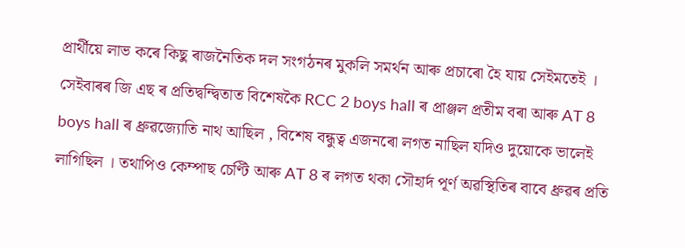প্ৰাৰ্থীয়ে লাভ কৰে কিছু ৰাজনৈতিক দল সংগঠনৰ মুকলি সমৰ্থন আৰু প্ৰচাৰো হৈ যায় সেইমতেই ।
সেইবাৰৰ জি এছ ৰ প্ৰতিদ্বন্দ্বিতাত বিশেষকৈ RCC 2 boys hall ৰ প্ৰাঞ্জল প্ৰতীম বৰা আৰু AT 8 boys hall ৰ ধ্ৰুৱজ্যোতি নাথ আছিল , বিশেষ বন্ধুত্ব এজনৰো লগত নাছিল যদিও দুয়োকে ভালেই লাগিছিল । তথাপিও কেম্পাছ চেণ্টি আৰু AT 8 ৰ লগত থকা সৌহাৰ্দ পূৰ্ণ অৱস্থিতিৰ বাবে ধ্ৰুৱৰ প্ৰতি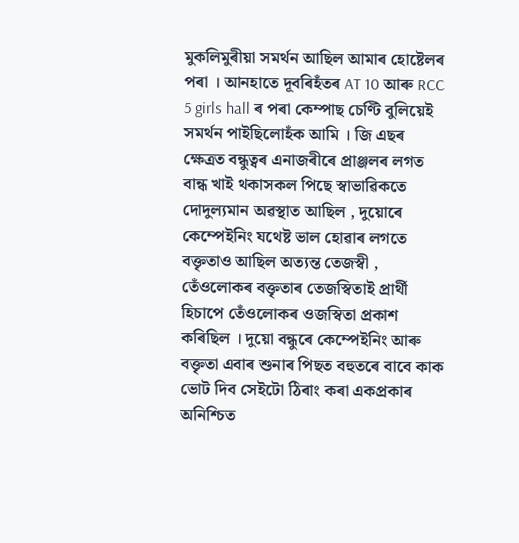মুকলিমুৰীয়া সমৰ্থন আছিল আমাৰ হোষ্টেলৰ পৰা । আনহাতে দূবৰিহঁতৰ AT 10 আৰু RCC 5 girls hall ৰ পৰা কেম্পাছ চেণ্টি বুলিয়েই সমৰ্থন পাইছিলোহঁক আমি । জি এছৰ ক্ষেত্ৰত বন্ধুত্বৰ এনাজৰীৰে প্ৰাঞ্জলৰ লগত বান্ধ খাই থকাসকল পিছে স্বাভাৱিকতে দোদুল্যমান অৱস্থাত আছিল , দুয়োৰে কেম্পেইনিং যথেষ্ট ভাল হোৱাৰ লগতে বক্তৃতাও আছিল অত্যন্ত তেজস্বী , তেঁওলোকৰ বক্তৃতাৰ তেজস্বিতাই প্ৰাৰ্থী হিচাপে তেঁওলোকৰ ওজস্বিতা প্ৰকাশ কৰিছিল । দুয়ো বন্ধুৰে কেম্পেইনিং আৰু বক্তৃতা এবাৰ শুনাৰ পিছত বহুতৰে বাবে কাক ভোট দিব সেইটো ঠিৰাং কৰা একপ্ৰকাৰ অনিশ্চিত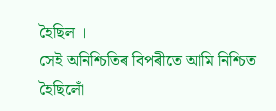হৈছিল ।
সেই অনিশ্চিতিৰ বিপৰীতে আমি নিশ্চিত হৈছিলোঁ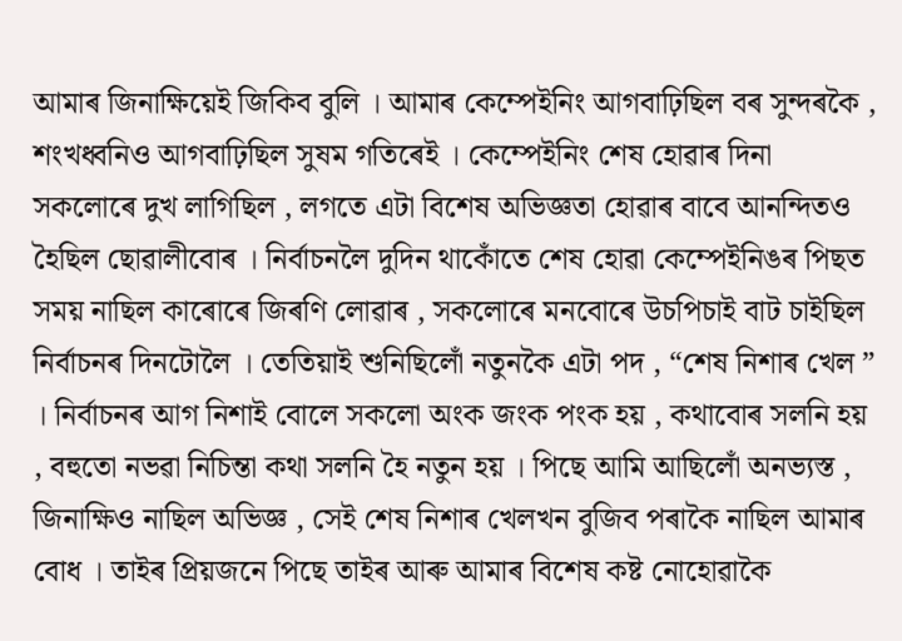আমাৰ জিনাক্ষিয়েই জিকিব বুলি । আমাৰ কেম্পেইনিং আগবাঢ়িছিল বৰ সুন্দৰকৈ , শংখধ্বনিও আগবাঢ়িছিল সুষম গতিৰেই । কেম্পেইনিং শেষ হোৱাৰ দিনা সকলোৰে দুখ লাগিছিল , লগতে এটা বিশেষ অভিজ্ঞতা হোৱাৰ বাবে আনন্দিতও হৈছিল ছোৱালীবোৰ । নিৰ্বাচনলৈ দুদিন থাকোঁতে শেষ হোৱা কেম্পেইনিঙৰ পিছত সময় নাছিল কাৰোৰে জিৰণি লোৱাৰ , সকলোৰে মনবোৰে উচপিচাই বাট চাইছিল নিৰ্বাচনৰ দিনটোলৈ । তেতিয়াই শুনিছিলোঁ নতুনকৈ এটা পদ , “শেষ নিশাৰ খেল ” । নিৰ্বাচনৰ আগ নিশাই বোলে সকলো অংক জংক পংক হয় , কথাবোৰ সলনি হয় , বহুতো নভৱা নিচিন্তা কথা সলনি হৈ নতুন হয় । পিছে আমি আছিলোঁ অনভ্যস্ত , জিনাক্ষিও নাছিল অভিজ্ঞ , সেই শেষ নিশাৰ খেলখন বুজিব পৰাকৈ নাছিল আমাৰ বোধ । তাইৰ প্ৰিয়জনে পিছে তাইৰ আৰু আমাৰ বিশেষ কষ্ট নোহোৱাকৈ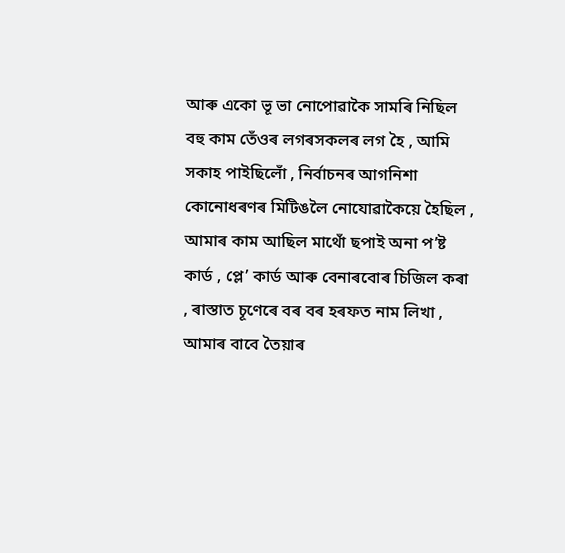আৰু একো ভূ ভা নোপোৱাকৈ সামৰি নিছিল বহু কাম তেঁওৰ লগৰসকলৰ লগ হৈ , আমি সকাহ পাইছিলোঁ , নিৰ্বাচনৰ আগনিশা কোনোধৰণৰ মিটিঙলৈ নোযোৱাকৈয়ে হৈছিল , আমাৰ কাম আছিল মাথোঁ ছপাই অনা প’ষ্ট কাৰ্ড , প্লে’ কাৰ্ড আৰু বেনাৰবোৰ চিজিল কৰা , ৰাস্তাত চূণেৰে বৰ বৰ হৰফত নাম লিখা , আমাৰ বাবে তৈয়াৰ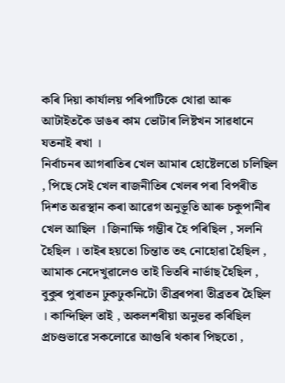কৰি দিয়া কাৰ্যালয় পৰিপাটিকে থোৱা আৰু আটাইতকৈ ডাঙৰ কাম ভোটাৰ লিষ্টখন সাৱধানে যতনাই ৰখা ।
নিৰ্বাচনৰ আগৰাতিৰ খেল আমাৰ হোষ্টেলতো চলিছিল , পিছে সেই খেল ৰাজনীতিৰ খেলৰ পৰা বিপৰীত দিশত অৱস্থান কৰা আৱেগ অনুভূতি আৰু চকুপানীৰ খেল আছিল । জিনাক্ষি গম্ভীৰ হৈ পৰিছিল , সলনি হৈছিল । তাইৰ হয়তো চিন্তাত তৎ নোহোৱা হৈছিল , আমাক নেদেখুৱালেও তাই ভিতৰি নাৰ্ভাছ হৈছিল , বুকুৰ পুৰাতন ঢুকঢুকনিটো তীব্ৰৰপৰা তীব্ৰতৰ হৈছিল । কান্দিছিল তাই , অকলশৰীয়া অনুভৱ কৰিছিল প্ৰচণ্ডভাৱে সকলোৱে আগুৰি থকাৰ পিছতো ,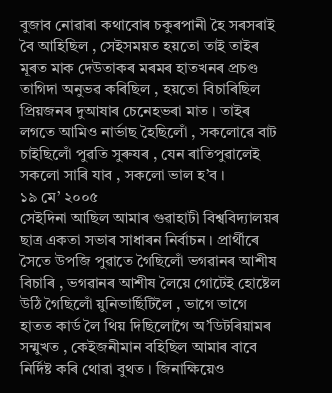বুজাব নোৱাৰা কথাবোৰ চকুৰপানী হৈ সৰসৰাই বৈ আহিছিল , সেইসময়ত হয়তো তাই তাইৰ মূৰত মাক দেউতাকৰ মৰমৰ হাতখনৰ প্ৰচণ্ড তাগিদা অনুভৱ কৰিছিল , হয়তো বিচাৰিছিল প্ৰিয়জনৰ দুআষাৰ চেনেহভৰা মাত । তাইৰ লগতে আমিও নাৰ্ভাছ হৈছিলোঁ , সকলোৱে বাট চাইছিলোঁ পুৱতি সুৰুযৰ , যেন ৰাতিপুৱালেই সকলো সাৰি যাব , সকলো ভাল হ’ব ।
১৯ মে’ ২০০৫
সেইদিনা আছিল আমাৰ গুৱাহাটী বিশ্ববিদ্যালয়ৰ ছাত্ৰ একতা সভাৰ সাধাৰন নিৰ্বাচন । প্ৰাৰ্থীৰে সৈতে উপজি পুৱাতে গৈছিলোঁ ভগৱানৰ আশীষ বিচাৰি , ভগৱানৰ আশীষ লৈয়ে গোটেই হোষ্টেল উঠি গৈছিলোঁ য়ুনিভাৰ্ছিটিলৈ , ভাগে ভাগে হাতত কাৰ্ড লৈ থিয় দিছিলোগৈ অ’ডিটৰিয়ামৰ সন্মুখত , কেইজনীমান বহিছিল আমাৰ বাবে নিৰ্দিষ্ট কৰি থোৱা বুথত । জিনাক্ষিয়েও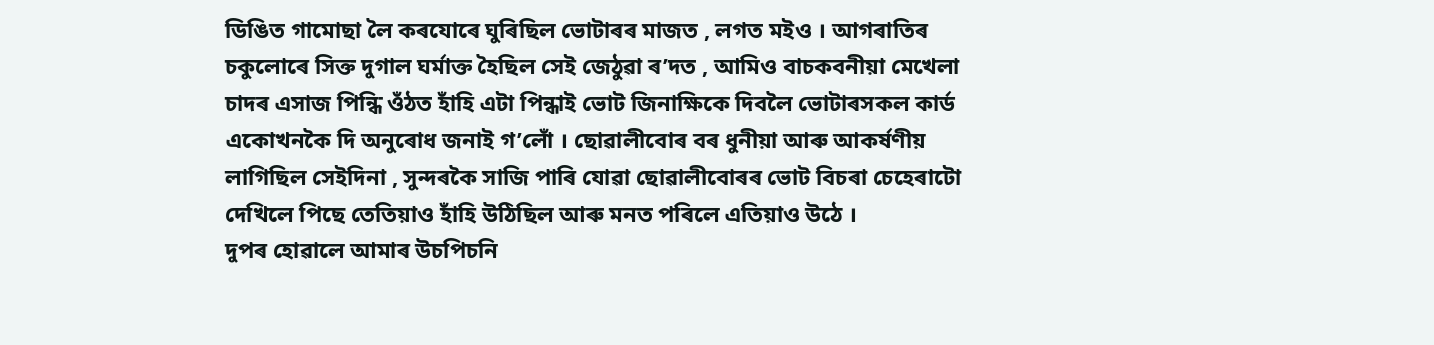ডিঙিত গামোছা লৈ কৰযোৰে ঘুৰিছিল ভোটাৰৰ মাজত , লগত মইও । আগৰাতিৰ চকুলোৰে সিক্ত দুগাল ঘৰ্মাক্ত হৈছিল সেই জেঠুৱা ৰ’দত , আমিও বাচকবনীয়া মেখেলা চাদৰ এসাজ পিন্ধি ওঁঠত হাঁহি এটা পিন্ধাই ভোট জিনাক্ষিকে দিবলৈ ভোটাৰসকল কাৰ্ড একোখনকৈ দি অনুৰোধ জনাই গ’লোঁ । ছোৱালীবোৰ বৰ ধুনীয়া আৰু আকৰ্ষণীয় লাগিছিল সেইদিনা , সুন্দৰকৈ সাজি পাৰি যোৱা ছোৱালীবোৰৰ ভোট বিচৰা চেহেৰাটো দেখিলে পিছে তেতিয়াও হাঁহি উঠিছিল আৰু মনত পৰিলে এতিয়াও উঠে ।
দুপৰ হোৱালে আমাৰ উচপিচনি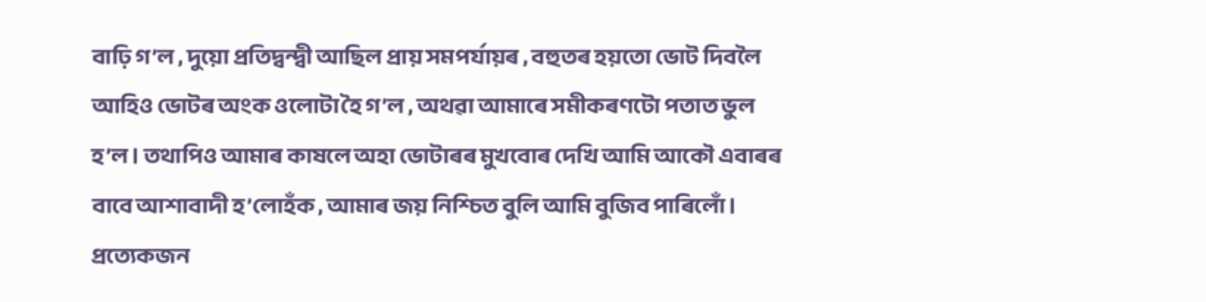বাঢ়ি গ’ল , দুয়ো প্ৰতিদ্বন্দ্বী আছিল প্ৰায় সমপৰ্যায়ৰ , বহুতৰ হয়তো ভোট দিবলৈ আহিও ভোটৰ অংক ওলোটা হৈ গ’ল , অথৱা আমাৰে সমীকৰণটো পতাত ভুল হ’ল । তথাপিও আমাৰ কাষলে অহা ভোটাৰৰ মুখবোৰ দেখি আমি আকৌ এবাৰৰ বাবে আশাবাদী হ’লোহঁক , আমাৰ জয় নিশ্চিত বুলি আমি বুজিব পাৰিলোঁ । প্ৰত্যেকজন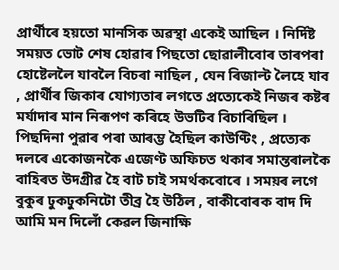প্ৰাৰ্থীৰে হয়তো মানসিক অৱস্থা একেই আছিল । নিৰ্দিষ্ট সময়ত ভোট শেষ হোৱাৰ পিছতো ছোৱালীবোৰ তাৰপৰা হোষ্টেললৈ যাবলৈ বিচৰা নাছিল , যেন ৰিজাল্ট লৈহে যাব , প্ৰাৰ্থীৰ জিকাৰ যোগ্যতাৰ লগতে প্ৰত্যেকেই নিজৰ কষ্টৰ মৰ্যাদাৰ মান নিৰূপণ কৰিহে উভটিব বিচাৰিছিল ।
পিছদিনা পুৱাৰ পৰা আৰম্ভ হৈছিল কাউণ্টিং , প্ৰত্যেক দলৰে একোজনকৈ এজেণ্ট অফিচত থকাৰ সমান্তৰালকৈ বাহিৰত উদগ্ৰীৱ হৈ বাট চাই সমৰ্থকবোৰে । সময়ৰ লগে বুকুৰ ঢুকঢুকনিটো তীব্ৰ হৈ উঠিল , বাকীবোৰক বাদ দি আমি মন দিলোঁ কেৱল জিনাক্ষি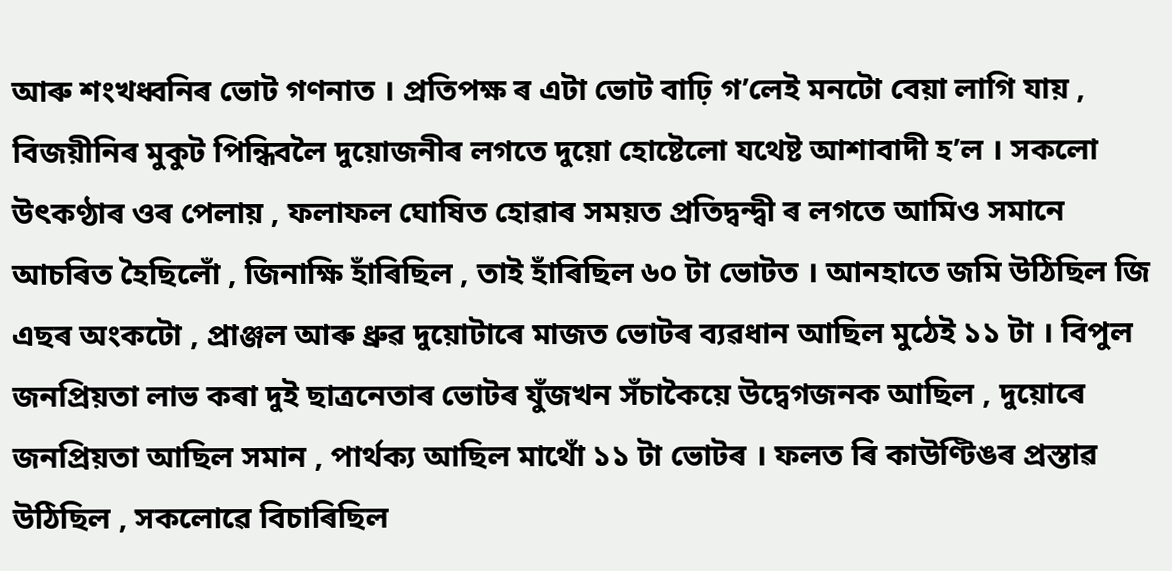আৰু শংখধ্বনিৰ ভোট গণনাত । প্ৰতিপক্ষ ৰ এটা ভোট বাঢ়ি গ’লেই মনটো বেয়া লাগি যায় , বিজয়ীনিৰ মুকুট পিন্ধিবলৈ দুয়োজনীৰ লগতে দুয়ো হোষ্টেলো যথেষ্ট আশাবাদী হ’ল । সকলো উৎকণ্ঠাৰ ওৰ পেলায় , ফলাফল ঘোষিত হোৱাৰ সময়ত প্ৰতিদ্বন্দ্বী ৰ লগতে আমিও সমানে আচৰিত হৈছিলোঁ , জিনাক্ষি হাঁৰিছিল , তাই হাঁৰিছিল ৬০ টা ভোটত । আনহাতে জমি উঠিছিল জি এছৰ অংকটো , প্ৰাঞ্জল আৰু ধ্ৰুৱ দুয়োটাৰে মাজত ভোটৰ ব্যৱধান আছিল মুঠেই ১১ টা । বিপুল জনপ্ৰিয়তা লাভ কৰা দুই ছাত্ৰনেতাৰ ভোটৰ যুঁজখন সঁচাকৈয়ে উদ্বেগজনক আছিল , দুয়োৰে জনপ্ৰিয়তা আছিল সমান , পাৰ্থক্য আছিল মাথোঁ ১১ টা ভোটৰ । ফলত ৰি কাউণ্টিঙৰ প্ৰস্তাৱ উঠিছিল , সকলোৱে বিচাৰিছিল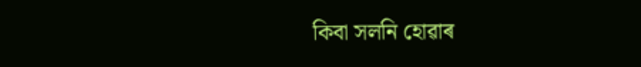কিবা সলনি হোৱাৰ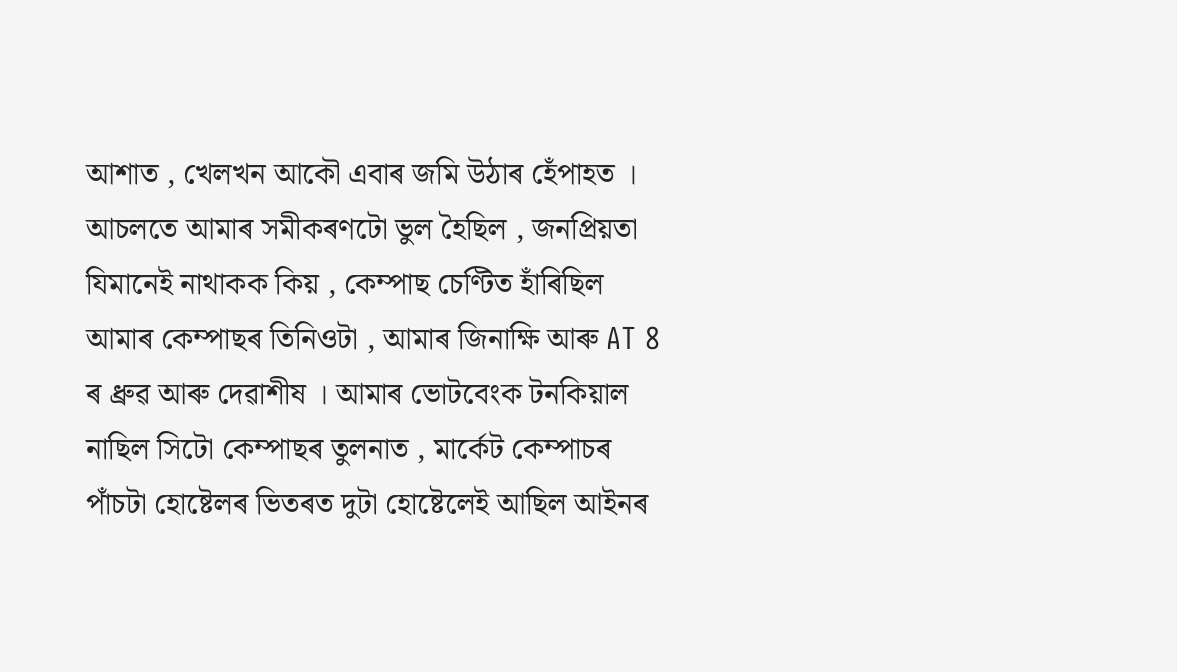আশাত , খেলখন আকৌ এবাৰ জমি উঠাৰ হেঁপাহত ।
আচলতে আমাৰ সমীকৰণটো ভুল হৈছিল , জনপ্ৰিয়তা যিমানেই নাথাকক কিয় , কেম্পাছ চেণ্টিত হাঁৰিছিল আমাৰ কেম্পাছৰ তিনিওটা , আমাৰ জিনাক্ষি আৰু AT 8 ৰ ধ্ৰুৱ আৰু দেৱাশীষ । আমাৰ ভোটবেংক টনকিয়াল নাছিল সিটো কেম্পাছৰ তুলনাত , মাৰ্কেট কেম্পাচৰ পাঁচটা হোষ্টেলৰ ভিতৰত দুটা হোষ্টেলেই আছিল আইনৰ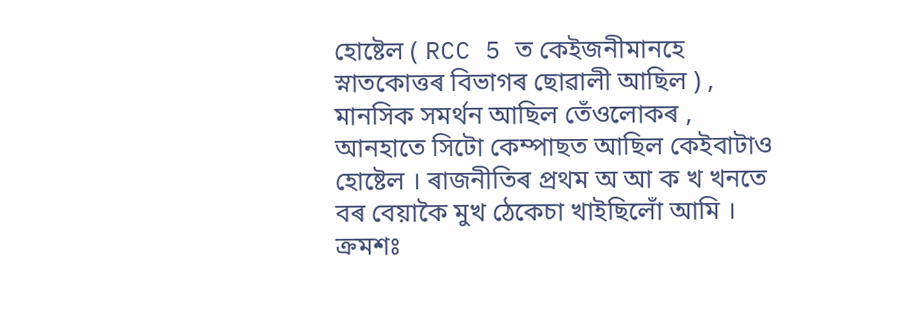হোষ্টেল ( RCC 5 ত কেইজনীমানহে স্নাতকোত্তৰ বিভাগৰ ছোৱালী আছিল ) , মানসিক সমৰ্থন আছিল তেঁওলোকৰ , আনহাতে সিটো কেম্পাছত আছিল কেইবাটাও হোষ্টেল । ৰাজনীতিৰ প্ৰথম অ আ ক খ খনতে বৰ বেয়াকৈ মুখ ঠেকেচা খাইছিলোঁ আমি ।
ক্ৰমশঃ